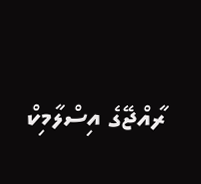ރާއްޖޭގެ އިސްލާމިކް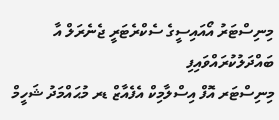މިނިސްޓަރު އޯއައިސީގެ ސެކްރެޓަރީ ޖެނެރަލް އާ ބައްދަލުކުރައްވައިފި
މިނިސްޓަރ އޮފް އިސްލާމިކް އެފެއާޒް ޑރ މުޙައްމަދު ޝަހީމް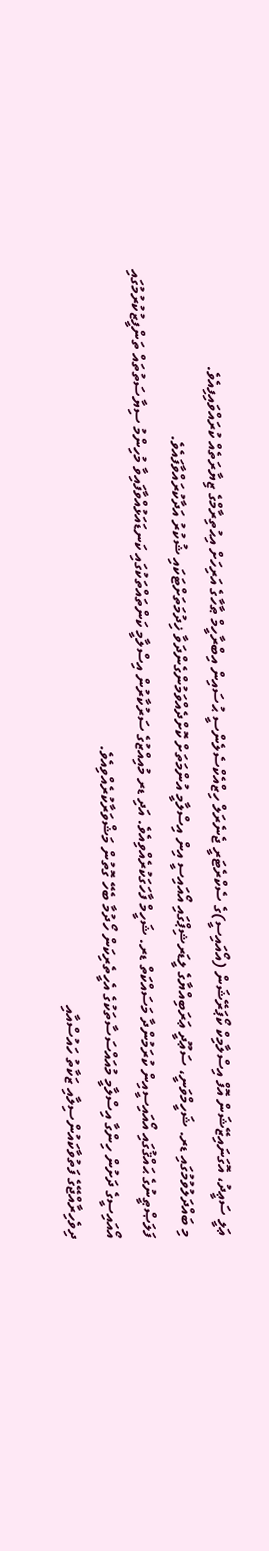ޢަލީ ސަޢީދު، އޮގަނައިޒޭޝަން އޮފް އިސްލާމިކް ކޯޕަރޭޝަން (އޯއައިސީ)ގެ ސެކްރެޓަރީ ޖެނެރަލް ހިޒްއެކްސެލެންސީ ޙުސައިން އިބްރާހީމް ޠާހާގެ އަރިހަށް އިޙުތިރާމްގެ ޒިޔާރަތެއް ކުރައްވައިފިއެވެ.
މި ބައްދަލުވުމުގައި ޑރ. ޝަހީމްވަނީ، ސަޢޫދީ ޢަރަބިއްޔާގެ ލީޑަރޝިޕްގައި އޯއައިސީ އިން އިސްލާމީ އުންމަތަށް ކޮށްދެއްވަމުންގެންދަވާ ޚިދުމަތަށްޓަކައި ޝުކުރު އަދާކުރައްވާފައެވެ.
ފަލަޞްޠީނުގެ ޙައްޤުގައި އޯއައިސީއިން ކުރަމުންދާ މަސައްކަތް ޑރ. ޝަހީމް ފާހަގަކުރެއްވިއެވެ. އަދި ޑރ މުއިއްޒުގެ ސަރުކާރުން އިސްލާމީ ކަންތައްތަކުގައި ކަނޑައަޅުއްވާފައިވާ މުހިންމު ސިޔާސަތުތައް ތަންފީޒުކުރުމުގައި އޯއައިސީގެ ދަށުން ހިންގާ އިސްލާމީ މުއައްސަސާތަކުގެ އެހީތެރިކަން ހޯދުމާ ބެހޭ ގޮތުން މަޝްވަރާކުރެއްވިއެވެ.
ދިވެހިރާއްޖޭގެ ފަތުވާކައުންސިލާއި ޒަކާތު ހައުސްއާއި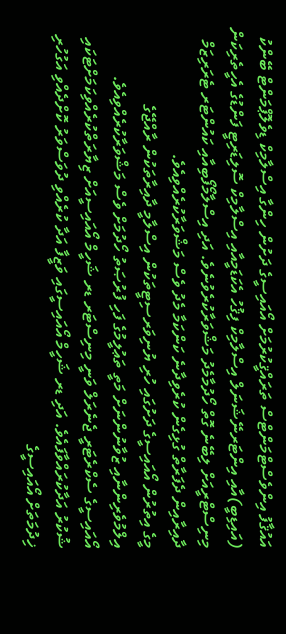އައުޤާފު އިންވެސްޓްމަންޓްސް ތަރައްޤީކުރުމަށް އޯއައިސީގެ ދަށުން ހިންގާ އިސްލާމިކް ޑިވެލޮޕްމަންޓް ބޭންކު (އައިޑިބީ)އާއި އިންޓަރނޭޝަނަލް އިސްލާމިކް ފިޤުހު އެކަޑަމީއާއި އިސްލާމިކް ސޮލިޑަރިޓީ ފަންޑުގެ އެހީތެރިކަން މިނިސްޓްރީއަށް ލިބޭނެ ގޮތް ހޯދުމާމެދު މަޝްވަރާކުރެވުނެވެ. އަދި އިސްލާމޯފޯބިއާއި ކައުންޓަރ ޓެރަރިޒަމް ދާއިރާއިން ދެފަރާތް ގުޅިގެން ކުރެވިދާނެ ކަންކަމާ މެދު ވެސް މަޝްވަރާކުރެއްވިއެވެ.
މީގެ އިތުރުން އޯއައިސީގެ ދަށުގައި ހުރި ޔުނިވަރސިޓީތަކުން އިސްލާމީ ދާއިރާތަކުން ރާއްޖޭގެ އިލްމުވެރިންނާއި ޒުވާނުންނަށް މަތީ ތަޢުލީމުގެ ފަހި ފުރުޞަތު ހޯދުމަށް ވެސް މަޝްވަރާކުރެއްވިއެވެ.
އޯއައިސީގެ ސެކްރެޓަރީ ޖެނެރަލް ވަނީ މިނިސްޓަރ ޑރ ޝަހީމް އޯއައިސީއަށް ޒިޔާރަތްކުރެއްވިކަމަށްޓަކައި ޝުކުރު އަދާކުރައްވާފައެވެ. އަދި ޑރ ޝަހީމް އޯއައިސީގައި ވަޒީފާ އަދާ ކުރެއްވި ދުވަސްވަރު ކޮށްދެއްވި އަގުހުރި ޚިދުމަތަށް އޯއައިސީގެ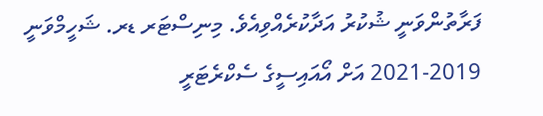ފަރާތުންވަނީ ޝުކުރު އަދާކުރެއްވިއެވެ. މިނިސްޓަރ ޑރ. ޝަހީމްވަނީ 2019-2021 އަށް އޯއައިސީގެ ސެކްރެޓަރީ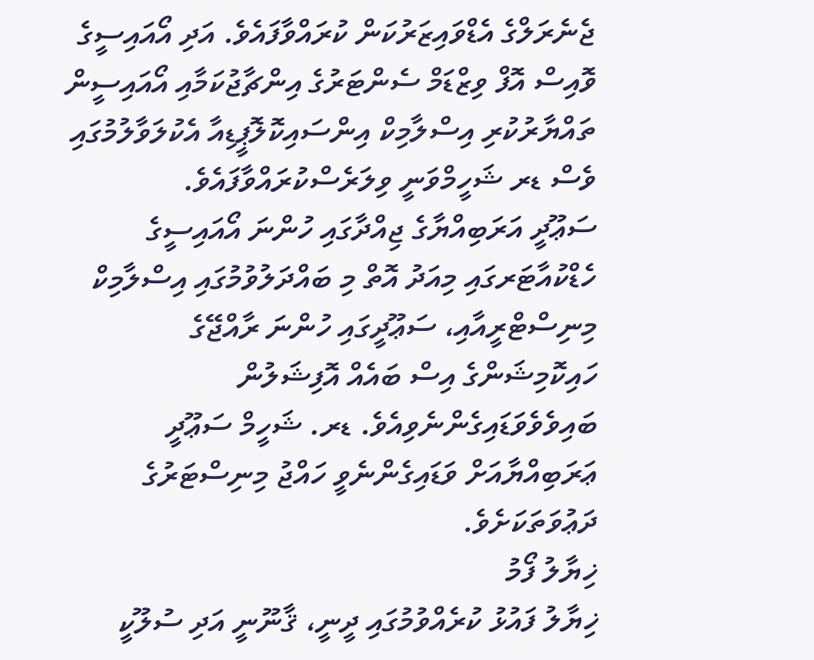ޖެނެރަލްގެ އެޑްވައިޒަރުކަން ކުރައްވާފައެވެ. އަދި އޯއައިސީގެ ވޮއިސް އޮފް ވިޒްޑަމް ސެންޓަރުގެ އިންޗާޖުކަމާއި އޯއައިސީން ތައްޔާރުކުރި އިސްލާމިކް އިންސައިކޮލޮޕީޑިއާ އެކުލަވާލުމުގައި ވެސް ޑރ ޝަހީމްވަނީ ވިލަރެސްކުރައްވާފައެވެ.
ސަޢޫދީ އަރަބިއްޔާގެ ޖިއްދާގައި ހުންނަ އޯއައިސީގެ ހެޑްކުއާޓަރގައި މިއަދު އޮތް މި ބައްދަލުވުމުގައި އިސްލާމިކް މިނިސްޓްރީއާއި، ސަޢޫދީގައި ހުންނަ ރާއްޖޭގެ ހައިކޮމިޝަންގެ އިސް ބައެއް އޮފިޝަލުން ބައިވެވެވަޑައިގެންނެވިއެވެ. ޑރ. ޝަހީމް ސަޢޫދީ ޢަރަބިއްޔާއަށް ވަޑައިގެންނެވީ ހައްޖު މިނިސްޓަރުގެ ދަޢުވަތަކަށެވެ.
ޚިޔާލު ފޯމު
ޚިޔާލު ފައުޅު ކުރެއްވުމުގައި ދީނީ، ޤާނޫނީ އަދި ސުލޫކީ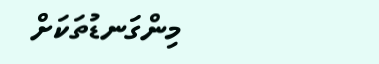މިންގަނޑުތަކަށް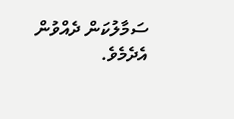ސަމާލުކަން ދެއްވުން އެދެމެވެ.